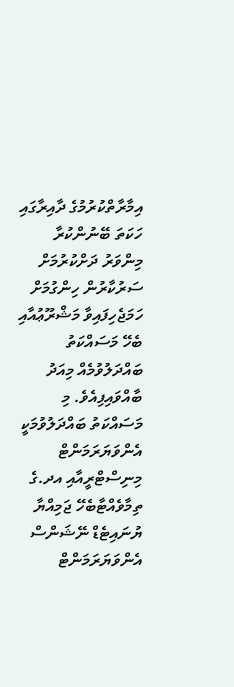އިމާރާތްކުރުމުގެ ދާއިރާގައި ހަކަތަ ބޭނުންކުރާ މިންވަރު ދަށްކުރުމަށް ސަރުކާރުން ހިންގުމަށް ހަމަޖެހިފައިވާ މަޝްރޫޢުއާއި ބެހޭ މަސައްކަތު ބައްދަލުވުމެއް މިއަދު ބާއްވައިފިއެވެ. މި މަސައްކަތު ބައްދަލުވުމަކީ އެންވަޔަރަމަންޓް މިނިސްޓްރީއާއި އދ.ގެ ތިމާވެއްޓާބެހޭ ޖަމިއްޔާ ޔުނައިޓެޑް ނޭޝަންސް އެންވަޔަރަމަންޓް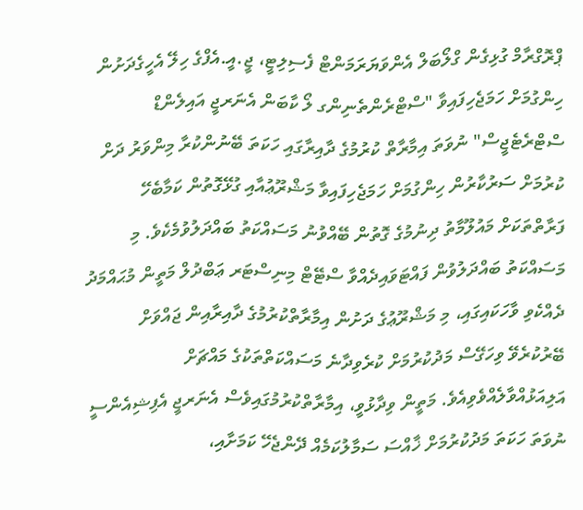ޕްރޮގްރާމް ގުޅިގެން ގްލޯބަލް އެންވަޔަރަމަންޓް ފެސިލިޓީ، ޖީ.އީ.އެފްގެ ހިލޭ އެހީގެދަށުން ހިންގުމަށް ހަމަޖެހިފައިވާ "ސްޓްރެންތެނިންގ ލޯ ކާބަން އެނަރޖީ އައިލެންޑް ސްޓްރެޓެޖީސް" ނުވަތަ އިމާރާތް ކުރުމުގެ ދާއިރާގައި ހަކަތަ ބޭނުންކުރާ މިންވަރު ދަށް ކުރުމަށް ސަރުކާރުން ހިންގުމަށް ހަމަޖެހިފައިވާ މަޝްރޫޢުއާއި ގުޅޭގޮތުން ކަމާބެހޭ ފަރާތްތަކަށް މައުލޫމާތު ދިނުމުގެ ގޮތުން ބޭއްވުނު މަސައްކަތު ބައްދަލުވުމެކެވެ. މި މަސައްކަތު ބައްދަލުވުން ފައްޓަވައިދެއްވާ ސްޓޭޓް މިނިސްޓަރ ޢަބްދުލް މަތީން މުޙައްމަދު ދެއްކެވި ވާހަކައިގައި، މި މަޝްރޫޢުގެ ދަށުން އިމާރާތްކުރުމުގެ ދާއިރާއިން ޖައްވަށް ބޭރުކުރެވޭ ވިހަގޭސް މަދުކުރުމަށް ކުރެވިދާނެ މަސައްކަތްތަކުގެ މައްޗަށް އަލިއަޅުއްވާލެއްވެވިއެވެ. މަތީން ވިދާޅުވީ، އިމާރާތްކުރުމުގައިވެސް އެނަރޖީ އެފިޝިއެންސީ ނުވަތަ ހަކަތަ މަދުކުރުމަށް ޚާއްސަ ސަމާލުކަމެއް ދޭންޖެހޭ ކަމަށާއި،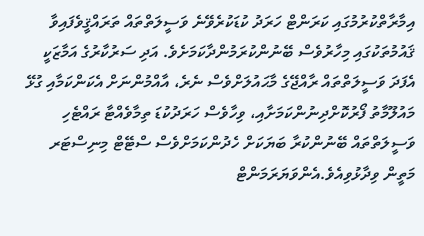އިމާރާތްކުރުމުގައި ކަރަންޓް ހަރަދު ކުޑަކުރެވޭނެ ވަސީލަތްތައް ތަރައްޤީވެފައިވާ ޤައުމުތަކުގައި މިހާރުވެސް ބޭނުންކުރަމުންދާކަމަށެވެ. އަދި ސަރުކާރުގެ އަމާޒަކީ އެފަދަ ވަސީލަތްތައް ރާއްޖޭގެ މާޙައުލަށްވެސް ނެރެ، އާއްމުންނަށް އެކަންކަމާއި ގުޅޭ މައުލޫމާތު ފޯރުކޮށްދިނުންކަމަށާއި، ވިހާވެސް ހަރަދުކުޑަ ތިމާވެއްޓާ ރައްޓެހި ވަސީލަތްތައް ބޭނުންކުރާ ބަޔަކަށް ހެދުންކަމަށްވެސް ސްޓޭޓް މިނިސްޓަރ މަތީން ވިދާޅުވިއެވެ.އެންވަޔަރަމަންޓް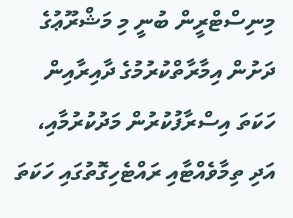މިނިސްޓްރީން ބުނީ މި މަޝްރޫޢުގެ ދަށުން އިމާރާތްކުރުމުގެ ދާއިރާއިން ހަކަތަ އިސްރާފުކުރުން މަދުކުރުމާއި، އަދި ތިމާވެއްޓާއި ރައްޓެހިގޮތުގައި ހަކަތަ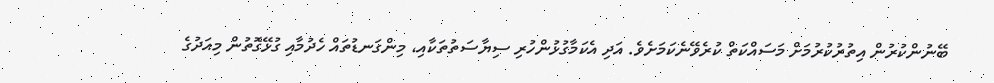ބޭނުންކުރުން އިތުރުކުރުމަށް މަސައްކަތް ކުރެވޭނެކަމަށެވެ. އަދި އެކަމާގުޅުންހުރި ސިޔާސަތުތަކާއި، މިންގަނޑުތައް ހެދުމާއި ގުޅޭގޮތުން މިއަދުގެ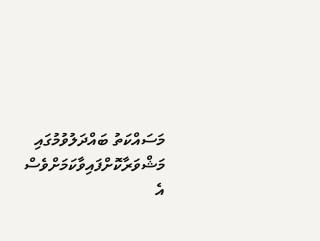މަސައްކަތު ބައްދަލުވުމުގައި މަޝްވަރާކޮށްފައިވާކަމަށްވެސް އެ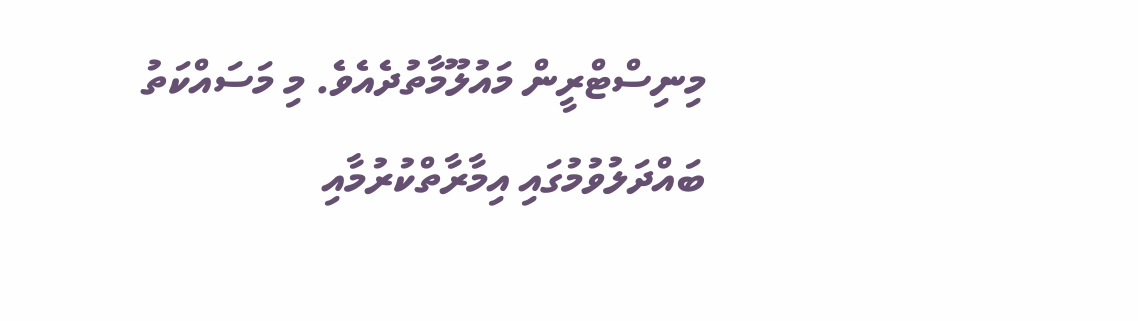މިނިސްޓްރީން މައުލޫމާތުދެއެވެ. މި މަސައްކަތު ބައްދަލުވުމުގައި އިމާރާތްކުރުމާއި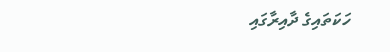ހަކަތައިގެ ދާއިރާގައި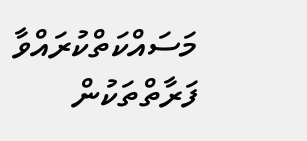މަސައްކަތްކުރައްވާ ފަރާތްތަކުން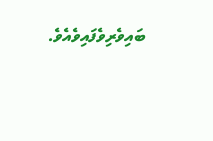ބައިވެރިވެފައިވެއެވެ.